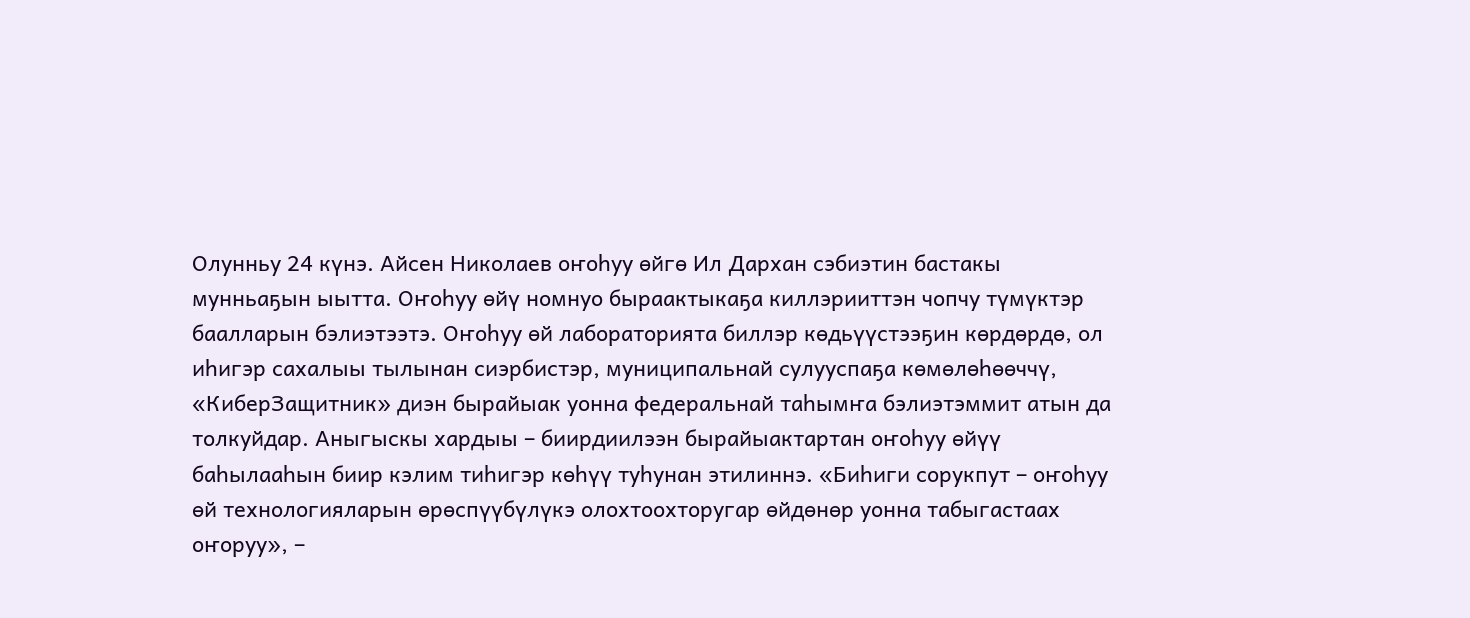Олунньу 24 күнэ. Айсен Николаев оҥоһуу өйгө Ил Дархан сэбиэтин бастакы мунньаҕын ыытта. Оҥоһуу өйү номнуо быраактыкаҕа киллэрииттэн чопчу түмүктэр баалларын бэлиэтээтэ. Оҥоһуу өй лабораторията биллэр көдьүүстээҕин көрдөрдө, ол иһигэр сахалыы тылынан сиэрбистэр, муниципальнай сулууспаҕа көмөлөһөөччү, «КиберЗащитник» диэн бырайыак уонна федеральнай таһымҥа бэлиэтэммит атын да толкуйдар. Аныгыскы хардыы – биирдиилээн бырайыактартан оҥоһуу өйүү баһылааһын биир кэлим тиһигэр көһүү туһунан этилиннэ. «Биһиги сорукпут – оҥоһуу өй технологияларын өрөспүүбүлүкэ олохтоохторугар өйдөнөр уонна табыгастаах оҥоруу», –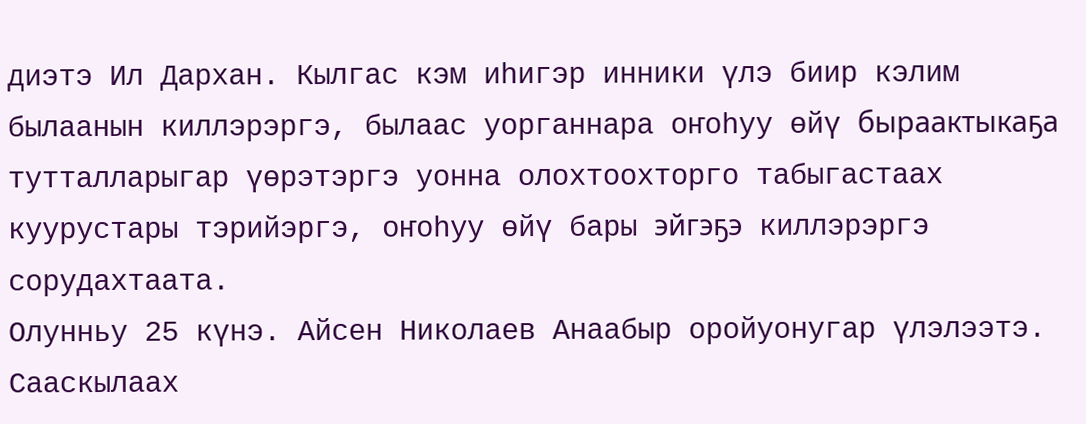диэтэ Ил Дархан. Кылгас кэм иһигэр инники үлэ биир кэлим былаанын киллэрэргэ, былаас уорганнара оҥоһуу өйү быраактыкаҕа тутталларыгар үөрэтэргэ уонна олохтоохторго табыгастаах куурустары тэрийэргэ, оҥоһуу өйү бары эйгэҕэ киллэрэргэ сорудахтаата.
Олунньу 25 күнэ. Айсен Николаев Анаабыр оройуонугар үлэлээтэ. Сааскылаах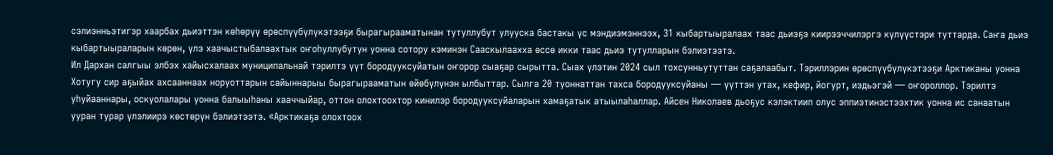сэлиэнньэтигэр хаарбах дьиэттэн көһөрүү өрөспүүбүлүкэтээҕи бырагырааматынан тутуллубут улууска бастакы үс мэндиэмэннээх, 31 кыбартыыралаах таас дьиэҕэ киирээччилэргэ күлүүстэри туттарда. Саҥа дьиэ кыбартыыраларын көрөн, үлэ хаачыстыбалаахтык оҥоһуллубутун уонна сотору кэминэн Сааскылаахха өссө икки таас дьиэ тутулларын бэлиэтээтэ.
Ил Дархан салгыы элбэх хайысхалаах муниципальнай тэрилтэ үүт бородууксуйатын оҥорор сыаҕар сырытта. Сыах үлэтин 2024 сыл тохсунньутуттан саҕалаабыт. Тэриллэрин өрөспүүбүлүкэтээҕи Арктиканы уонна Хотугу сир аҕыйах ахсааннаах норуоттарын сайыннарыы бырагырааматын өйөбүлүнэн ылбыттар. Сылга 20 туоннаттан тахса бородууксуйаны — үүттэн утах, кефир, йогурт, иэдьэгэй — оҥороллор. Тэрилтэ уһуйааннары, оскуолалары уонна балыыһаны хааччыйар, оттон олохтоохтор кинилэр бородууксуйаларын хамаҕатык атыылаһаллар. Айсен Николаев дьоҕус кэлэктиип олус эппиэтинэстээхтик уонна ис санаатын ууран турар үлэлиирэ көстөрүн бэлиэтээтэ. «Арктикаҕа олохтоох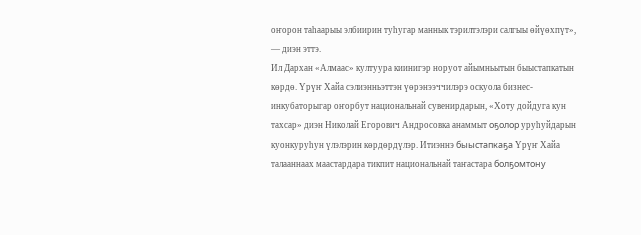оҥорон таһаарыы элбиирин туһугар маннык тэрилтэлэри салгыы өйүөхпүт», — диэн эттэ.
Ил Дархан «Алмаас» култуура киинигэр норуот айымньытын быыстапкатын көрдө. Үрүҥ Хайа сэлиэнньэттэн үөрэнээччилэрэ оскуола бизнес-инкубаторыгар оҥорбут национальнай сувенирдарын, «Хоту дойдуга кун тахсар» диэн Николай Егорович Андросовка анаммыт оҕолор уруһуйдарын куонкуруһун үлэлэрин көрдөрдүлэр. Итиэннэ быыстапкаҕа Үрүҥ Хайа талааннаах маастардара тикпит национальнай таҥастара болҕомтону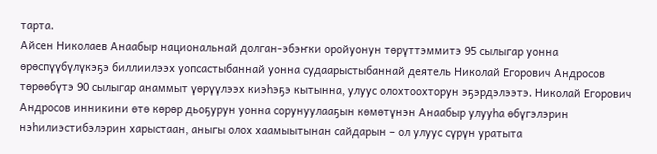тарта.
Айсен Николаев Анаабыр национальнай долган-эбэҥки оройуонун төрүттэммитэ 95 сылыгар уонна өрөспүүбүлүкэҕэ биллиилээх уопсастыбаннай уонна судаарыстыбаннай деятель Николай Егорович Андросов төрөөбүтэ 90 сылыгар анаммыт үөрүүлээх киэһэҕэ кытынна, улуус олохтоохторун эҕэрдэлээтэ. Николай Егорович Андросов инникини өтө көрөр дьоҕурун уонна сорунуулааҕын көмөтүнэн Анаабыр улууһа өбүгэлэрин нэһилиэстибэлэрин харыстаан, аныгы олох хаамыытынан сайдарын – ол улуус сүрүн уратыта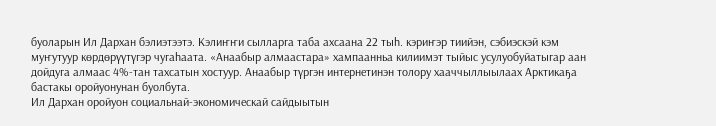буоларын Ил Дархан бэлиэтээтэ. Кэлиҥҥи сылларга таба ахсаана 22 тыһ. кэриҥэр тиийэн, сэбиэскэй кэм муҥутуур көрдөрүүтүгэр чугаһаата. «Анаабыр алмаастара» хампаанньа килиимэт тыйыс усулуобуйатыгар аан дойдуга алмаас 4%-тан тахсатын хостуур. Анаабыр түргэн интернетинэн толору хааччыллыылаах Арктикаҕа бастакы оройуонунан буолбута.
Ил Дархан оройуон социальнай-экономическай сайдыытын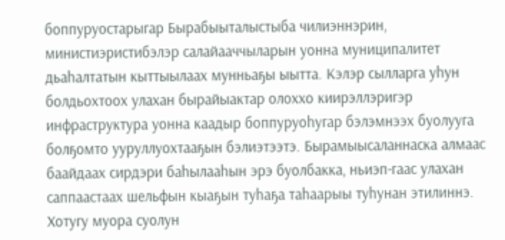боппуруостарыгар Бырабыыталыстыба чилиэннэрин, министиэристибэлэр салайааччыларын уонна муниципалитет дьаһалтатын кыттыылаах мунньаҕы ыытта. Кэлэр сылларга уһун болдьохтоох улахан бырайыактар олоххо киирэллэригэр инфраструктура уонна каадыр боппуруоһугар бэлэмнээх буолууга болҕомто ууруллуохтааҕын бэлиэтээтэ. Бырамыысаланнаска алмаас баайдаах сирдэри баһылааһын эрэ буолбакка, ньиэп-гаас улахан саппаастаах шельфын кыаҕын туһаҕа таһаарыы туһунан этилиннэ. Хотугу муора суолун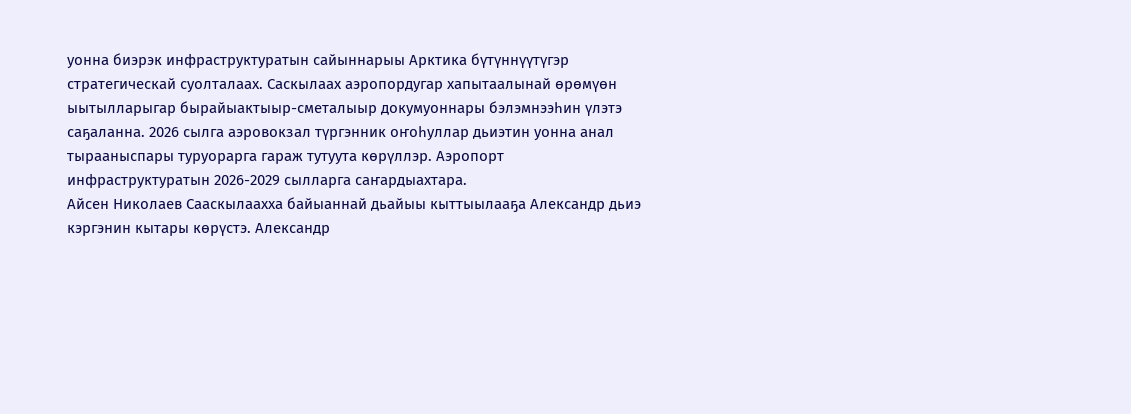уонна биэрэк инфраструктуратын сайыннарыы Арктика бүтүннүүтүгэр стратегическай суолталаах. Саскылаах аэропордугар хапытаалынай өрөмүөн ыытылларыгар бырайыактыыр-сметалыыр докумуоннары бэлэмнээһин үлэтэ саҕаланна. 2026 сылга аэровокзал түргэнник оҥоһуллар дьиэтин уонна анал тырааныспары туруорарга гараж тутуута көрүллэр. Аэропорт инфраструктуратын 2026-2029 сылларга саҥардыахтара.
Айсен Николаев Сааскылаахха байыаннай дьайыы кыттыылааҕа Александр дьиэ кэргэнин кытары көрүстэ. Александр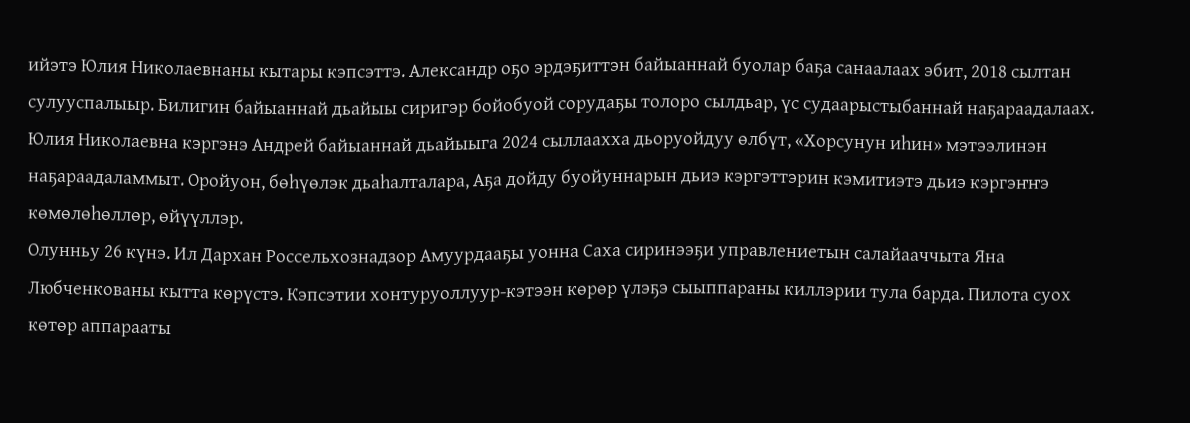ийэтэ Юлия Николаевнаны кытары кэпсэттэ. Александр оҕо эрдэҕиттэн байыаннай буолар баҕа санаалаах эбит, 2018 сылтан сулууспалыыр. Билигин байыаннай дьайыы сиригэр бойобуой сорудаҕы толоро сылдьар, үс судаарыстыбаннай наҕараадалаах. Юлия Николаевна кэргэнэ Андрей байыаннай дьайыыга 2024 сыллаахха дьоруойдуу өлбүт, «Хорсунун иһин» мэтээлинэн наҕараадаламмыт. Оройуон, бөһүөлэк дьаһалталара, Аҕа дойду буойуннарын дьиэ кэргэттэрин кэмитиэтэ дьиэ кэргэҥҥэ көмөлөһөллөр, өйүүллэр.
Олунньу 26 күнэ. Ил Дархан Россельхознадзор Амуурдааҕы уонна Саха сиринээҕи управлениетын салайааччыта Яна Любченкованы кытта көрүстэ. Кэпсэтии хонтуруоллуур-кэтээн көрөр үлэҕэ сыыппараны киллэрии тула барда. Пилота суох көтөр аппарааты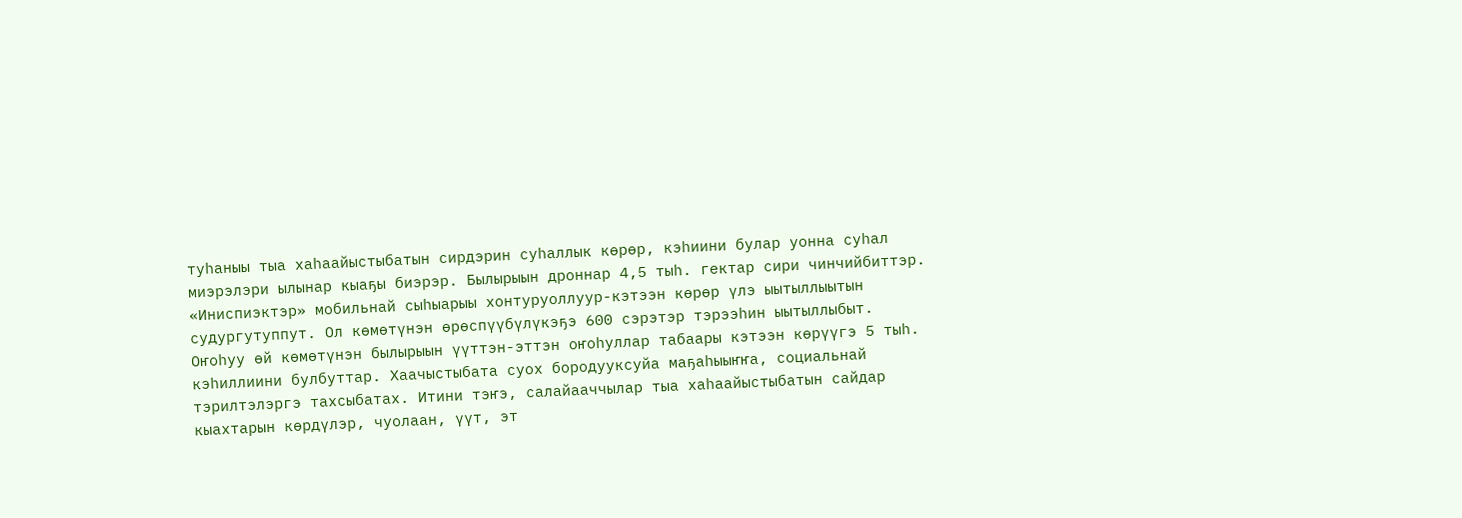туһаныы тыа хаһаайыстыбатын сирдэрин суһаллык көрөр, кэһиини булар уонна суһал миэрэлэри ылынар кыаҕы биэрэр. Былырыын дроннар 4,5 тыһ. гектар сири чинчийбиттэр. «Иниспиэктэр» мобильнай сыһыарыы хонтуруоллуур-кэтээн көрөр үлэ ыытыллыытын судургутуппут. Ол көмөтүнэн өрөспүүбүлүкэҕэ 600 сэрэтэр тэрээһин ыытыллыбыт. Оҥоһуу өй көмөтүнэн былырыын үүттэн-эттэн оҥоһуллар табаары кэтээн көрүүгэ 5 тыһ. кэһиллиини булбуттар. Хаачыстыбата суох бородууксуйа маҕаһыыҥҥа, социальнай тэрилтэлэргэ тахсыбатах. Итини тэҥэ, салайааччылар тыа хаһаайыстыбатын сайдар кыахтарын көрдүлэр, чуолаан, үүт, эт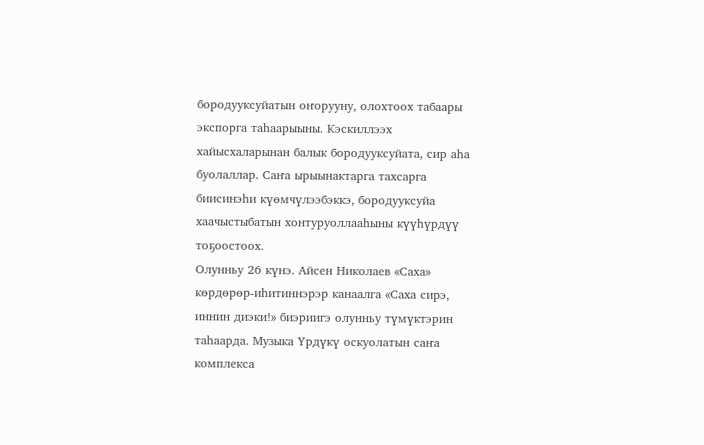бородууксуйатын оҥорууну, олохтоох табаары экспорга таһаарыыны. Кэскиллээх хайысхаларынан балык бородууксуйата, сир аһа буолаллар. Саҥа ырыынактарга тахсарга биисинэһи күөмчүлээбэккэ, бородууксуйа хаачыстыбатын хонтуруоллааһыны күүһүрдүү тоҕоостоох.
Олунньу 26 күнэ. Айсен Николаев «Саха» көрдөрөр-иһитиннэрэр канаалга «Саха сирэ, иннин диэки!» биэриигэ олунньу түмүктэрин таһаарда. Музыка Үрдүкү оскуолатын саҥа комплекса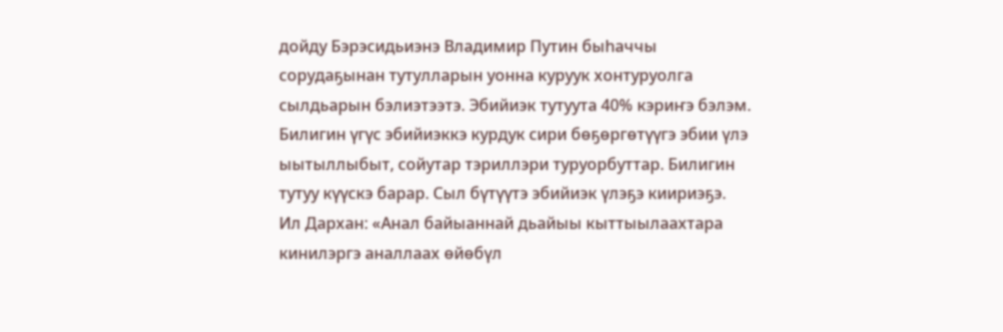дойду Бэрэсидьиэнэ Владимир Путин быһаччы сорудаҕынан тутулларын уонна куруук хонтуруолга сылдьарын бэлиэтээтэ. Эбийиэк тутуута 40% кэриҥэ бэлэм. Билигин үгүс эбийиэккэ курдук сири бөҕөргөтүүгэ эбии үлэ ыытыллыбыт, сойутар тэриллэри туруорбуттар. Билигин тутуу күүскэ барар. Сыл бүтүүтэ эбийиэк үлэҕэ киириэҕэ.
Ил Дархан: «Анал байыаннай дьайыы кыттыылаахтара кинилэргэ аналлаах өйөбүл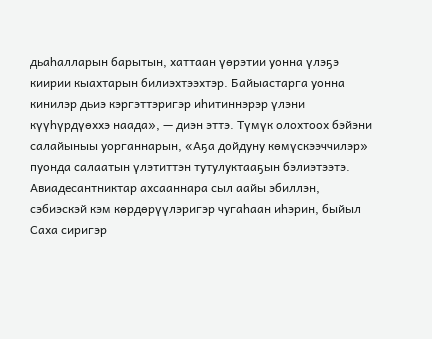дьаһалларын барытын, хаттаан үөрэтии уонна үлэҕэ киирии кыахтарын билиэхтээхтэр. Байыастарга уонна кинилэр дьиэ кэргэттэригэр иһитиннэрэр үлэни күүһүрдүөххэ наада», — диэн эттэ. Түмүк олохтоох бэйэни салайыныы уорганнарын, «Аҕа дойдуну көмүскээччилэр» пуонда салаатын үлэтиттэн тутулуктааҕын бэлиэтээтэ.
Авиадесантниктар ахсааннара сыл аайы эбиллэн, сэбиэскэй кэм көрдөрүүлэригэр чугаһаан иһэрин, быйыл Саха сиригэр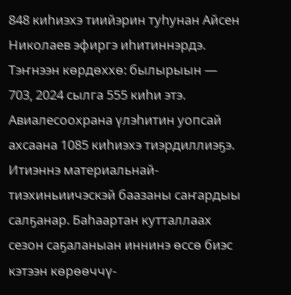848 киһиэхэ тиийэрин туһунан Айсен Николаев эфиргэ иһитиннэрдэ. Тэҥнээн көрдөххө: былырыын — 703, 2024 сылга 555 киһи этэ. Авиалесоохрана үлэһитин уопсай ахсаана 1085 киһиэхэ тиэрдиллиэҕэ. Итиэннэ материальнай-тиэхиньиичэскэй баазаны саҥардыы салҕанар. Баһаартан кутталлаах сезон саҕаланыан иннинэ өссө биэс кэтээн көрөөччү-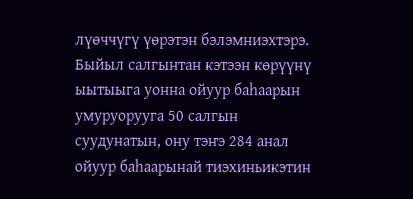лүөччүгү үөрэтэн бэлэмниэхтэрэ. Быйыл салгынтан кэтээн көрүүнү ыытыыга уонна ойуур баһаарын умуруорууга 50 салгын суудунатын, ону тэҥэ 284 анал ойуур баһаарынай тиэхиньикэтин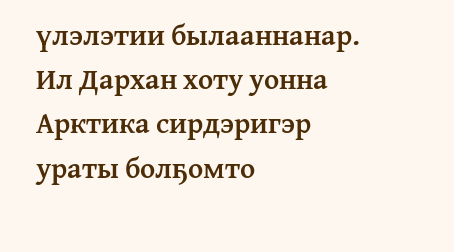үлэлэтии былааннанар. Ил Дархан хоту уонна Арктика сирдэригэр ураты болҕомто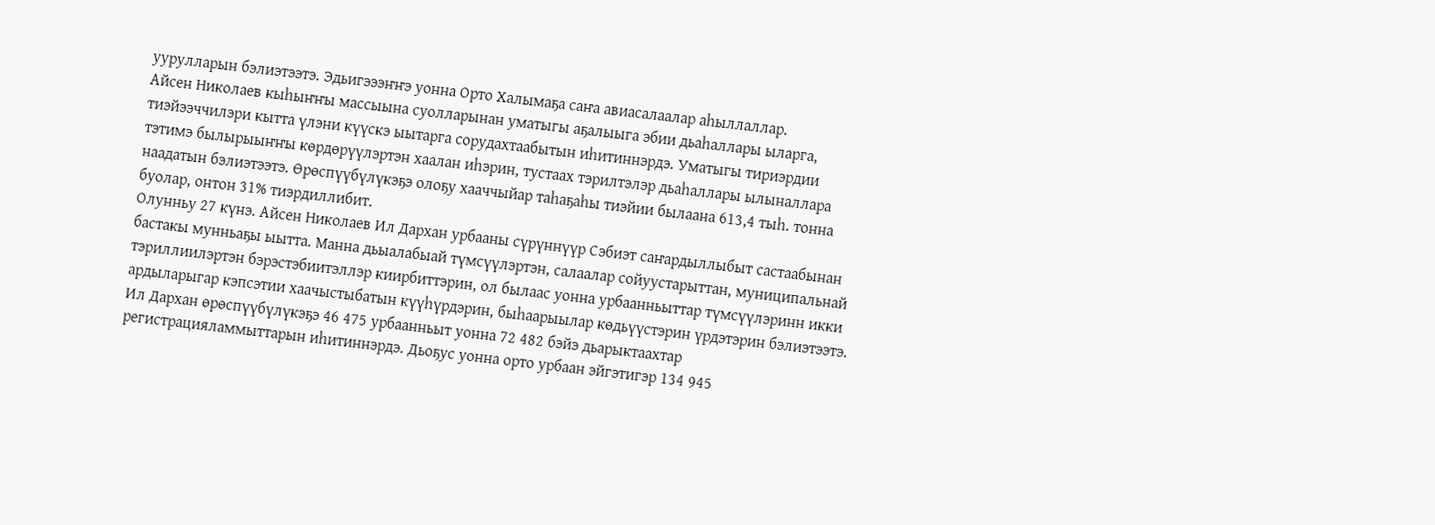уурулларын бэлиэтээтэ. Эдьигэээҥҥэ уонна Орто Халымаҕа саҥа авиасалаалар аһыллаллар.
Айсен Николаев кыһыҥҥы массыына суолларынан уматыгы аҕалыыга эбии дьаһаллары ыларга, тиэйээччилэри кытта үлэни күүскэ ыытарга сорудахтаабытын иһитиннэрдэ. Уматыгы тириэрдии тэтимэ былырыыҥҥы көрдөрүүлэртэн хаалан иһэрин, тустаах тэрилтэлэр дьаһаллары ылыналлара наадатын бэлиэтээтэ. Өрөспүүбүлүкэҕэ олоҕу хааччыйар таһаҕаһы тиэйии былаана 613,4 тыһ. тонна буолар, онтон 31% тиэрдиллибит.
Олунньу 27 күнэ. Айсен Николаев Ил Дархан урбааны сүрүннүүр Сэбиэт саҥардыллыбыт састаабынан бастакы мунньаҕы ыытта. Манна дьыалабыай түмсүүлэртэн, салаалар сойуустарыттан, муниципальнай тэриллиилэртэн бэрэстэбиитэллэр киирбиттэрин, ол былаас уонна урбаанньыттар түмсүүлэринн икки ардыларыгар кэпсэтии хаачыстыбатын күүһүрдэрин, быһаарыылар көдьүүстэрин үрдэтэрин бэлиэтээтэ. Ил Дархан өрөспүүбүлүкэҕэ 46 475 урбаанньыт уонна 72 482 бэйэ дьарыктаахтар регистрацияламмыттарын иһитиннэрдэ. Дьоҕус уонна орто урбаан эйгэтигэр 134 945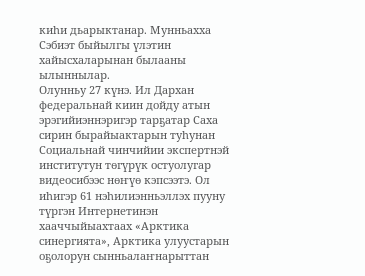киһи дьарыктанар. Мунньахха Сэбиэт быйылгы үлэтин хайысхаларынан былааны ылыннылар.
Олунньу 27 күнэ. Ил Дархан федеральнай киин дойду атын эрэгийиэннэригэр тарҕатар Саха сирин бырайыактарын туһунан Социальнай чинчийии экспертнэй институтун төгүрүк остуолугар видеосибээс нөҥүө кэпсээтэ. Ол иһигэр 61 нэһилиэнньэллэх пууну түргэн Интернетинэн хааччыйыахтаах «Арктика синергията», Арктика улуустарын оҕолорун сынньалаҥнарыттан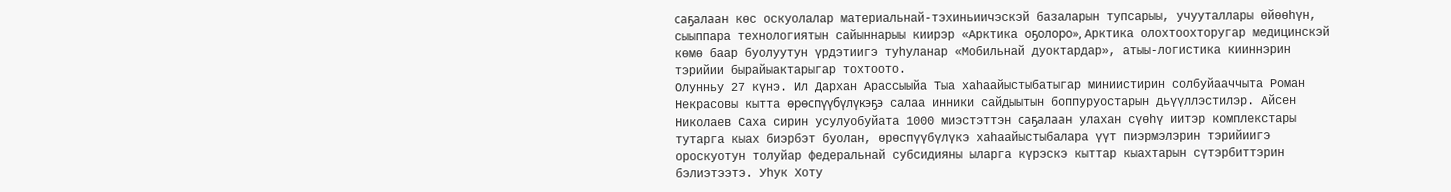саҕалаан көс оскуолалар материальнай-тэхиньиичэскэй базаларын тупсарыы, учууталлары өйөөһүн, сыыппара технологиятын сайыннарыы киирэр «Арктика оҕолоро», Арктика олохтоохторугар медицинскэй көмө баар буолуутун үрдэтиигэ туһуланар «Мобильнай дуоктардар», атыы-логистика кииннэрин тэрийии бырайыактарыгар тохтоото.
Олунньу 27 күнэ. Ил Дархан Арассыыйа Тыа хаһаайыстыбатыгар миниистирин солбуйааччыта Роман Некрасовы кытта өрөспүүбүлүкэҕэ салаа инники сайдыытын боппуруостарын дьүүллэстилэр. Айсен Николаев Саха сирин усулуобуйата 1000 миэстэттэн саҕалаан улахан сүөһү иитэр комплекстары тутарга кыах биэрбэт буолан, өрөспүүбүлүкэ хаһаайыстыбалара үүт пиэрмэлэрин тэрийиигэ ороскуотун толуйар федеральнай субсидияны ыларга күрэскэ кыттар кыахтарын сүтэрбиттэрин бэлиэтээтэ. Уһук Хоту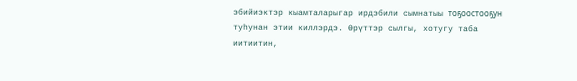эбийиэктэр кыамталарыгар ирдэбили сымнатыы тоҕоостооҕун туһунан этии киллэрдэ. Өрүттэр сылгы, хотугу таба иитиитин,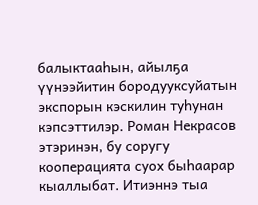балыктааһын, айылҕа үүнээйитин бородууксуйатын экспорын кэскилин туһунан кэпсэттилэр. Роман Некрасов этэринэн, бу соругу кооперацията суох быһаарар кыаллыбат. Итиэннэ тыа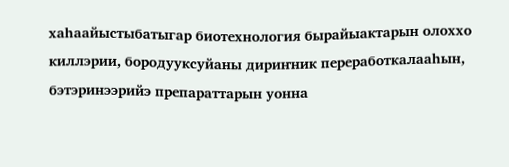хаһаайыстыбатыгар биотехнология бырайыактарын олоххо киллэрии, бородууксуйаны дириҥник переработкалааһын, бэтэринээрийэ препараттарын уонна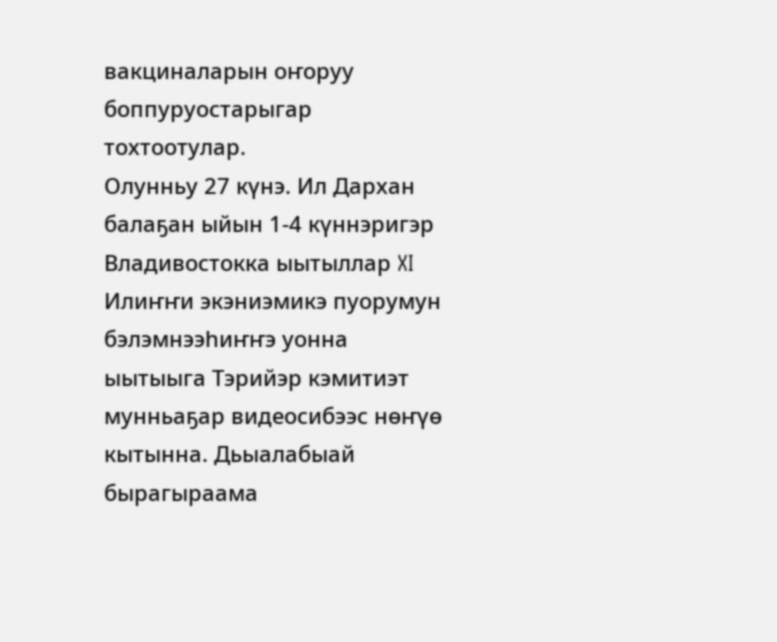вакциналарын оҥоруу боппуруостарыгар тохтоотулар.
Олунньу 27 күнэ. Ил Дархан балаҕан ыйын 1-4 күннэригэр Владивостокка ыытыллар XI Илиҥҥи экэниэмикэ пуорумун бэлэмнээһиҥҥэ уонна ыытыыга Тэрийэр кэмитиэт мунньаҕар видеосибээс нөҥүө кытынна. Дьыалабыай бырагыраама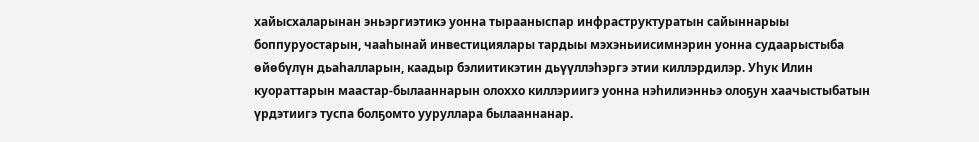хайысхаларынан эньэргиэтикэ уонна тырааныспар инфраструктуратын сайыннарыы боппуруостарын, чааһынай инвестициялары тардыы мэхэньиисимнэрин уонна судаарыстыба өйөбүлүн дьаһалларын, каадыр бэлиитикэтин дьүүллэһэргэ этии киллэрдилэр. Уһук Илин куораттарын маастар-былааннарын олоххо киллэриигэ уонна нэһилиэнньэ олоҕун хаачыстыбатын үрдэтиигэ туспа болҕомто ууруллара былааннанар.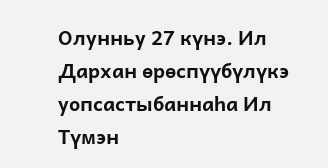Олунньу 27 күнэ. Ил Дархан өрөспүүбүлүкэ уопсастыбаннаһа Ил Түмэн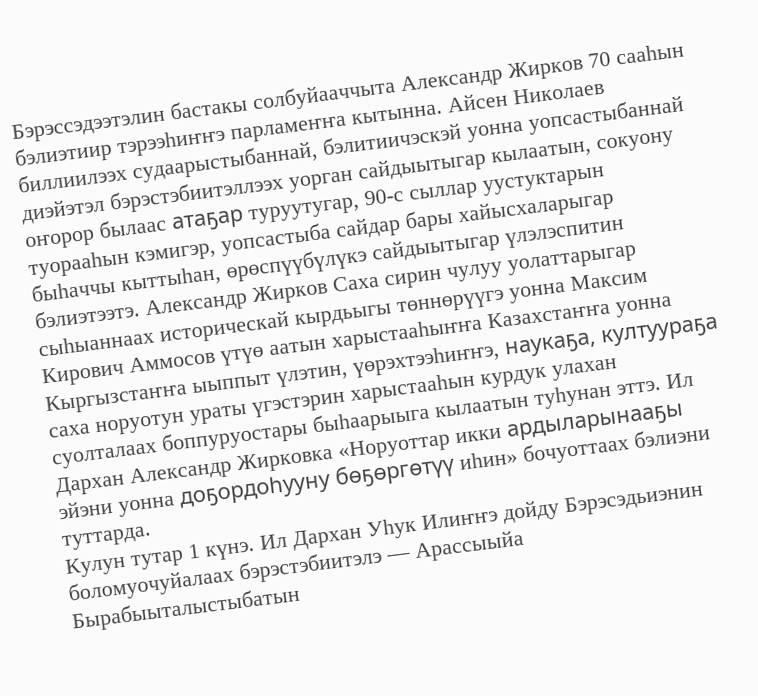Бэрэссэдээтэлин бастакы солбуйааччыта Александр Жирков 70 сааһын бэлиэтиир тэрээһиҥҥэ парламеҥҥа кытынна. Айсен Николаев биллиилээх судаарыстыбаннай, бэлитиичэскэй уонна уопсастыбаннай диэйэтэл бэрэстэбиитэллээх уорган сайдыытыгар кылаатын, сокуону оҥорор былаас атаҕар туруутугар, 90-с сыллар уустуктарын туорааһын кэмигэр, уопсастыба сайдар бары хайысхаларыгар быһаччы кыттыһан, өрөспүүбүлүкэ сайдыытыгар үлэлэспитин бэлиэтээтэ. Александр Жирков Саха сирин чулуу уолаттарыгар сыһыаннаах историческай кырдьыгы төннөрүүгэ уонна Максим Кирович Аммосов үтүө аатын харыстааһыҥҥа Казахстаҥҥа уонна Кыргызстаҥҥа ыыппыт үлэтин, үөрэхтээһиҥҥэ, наукаҕа, култуураҕа саха норуотун ураты үгэстэрин харыстааһын курдук улахан суолталаах боппуруостары быһаарыыга кылаатын туһунан эттэ. Ил Дархан Александр Жирковка «Норуоттар икки ардыларынааҕы эйэни уонна доҕордоһууну бөҕөргөтүү иһин» бочуоттаах бэлиэни туттарда.
Кулун тутар 1 күнэ. Ил Дархан Уһук Илиҥҥэ дойду Бэрэсэдьиэнин боломуочуйалаах бэрэстэбиитэлэ — Арассыыйа Бырабыыталыстыбатын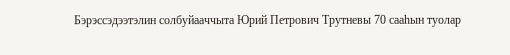Бэрэссэдээтэлин солбуйааччыта Юрий Петрович Трутневы 70 сааһын туолар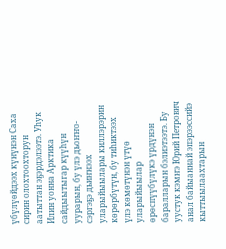үбүлүөйдээх күнүнэн Саха сирин олохтоохторун аатыттан эҕэрдэлээтэ. Уһук Илин уонна Арктика сайдыытыгар күүһүн уурарын, бу үлэ дьоҥҥо-сэргэҕэ дьиҥнээх уларыйыылары киллэрэрин көрөрбүтүн, бу тиһиктээх үлэ көмөтүнэн үтүө уларыйыылар өрөспүүбүлүкэ үрдүнэн баралларын бэлиэтээтэ. Бу уустук кэмҥэ Юрий Петрович анал байыаннай эпэрээссийэ кыттыылаахтарын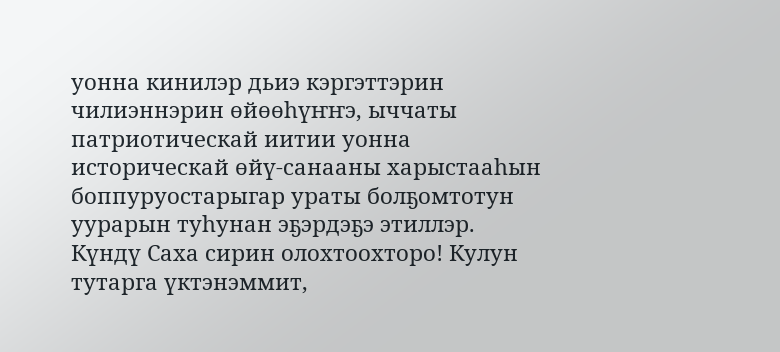уонна кинилэр дьиэ кэргэттэрин чилиэннэрин өйөөһүҥҥэ, ыччаты патриотическай иитии уонна историческай өйү-санааны харыстааһын боппуруостарыгар ураты болҕомтотун уурарын туһунан эҕэрдэҕэ этиллэр.
Күндү Саха сирин олохтоохторо! Кулун тутарга үктэнэммит,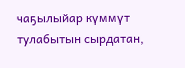чаҕылыйар күммүт тулабытын сырдатан,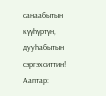санаабытын күүһүртүн, дууһабытын сэргэхситтин!
Ааптар: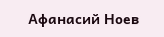Афанасий Ноев